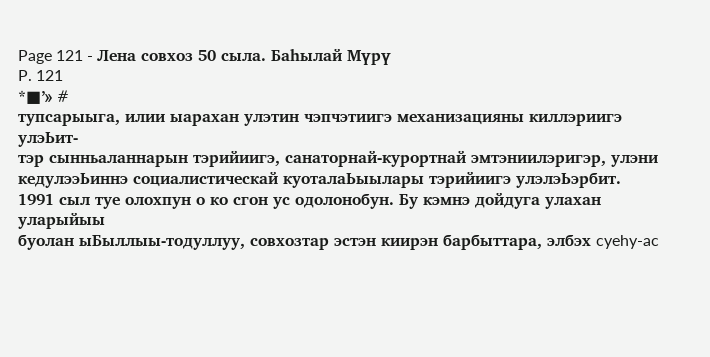Page 121 - Лена совхоз 50 сыла. Баһылай Мүрү
P. 121
*■’» #
тупсарыыга, илии ыарахан улэтин чэпчэтиигэ механизацияны киллэриигэ улэЬит-
тэр сынньаланнарын тэрийиигэ, санаторнай-курортнай эмтэниилэригэр, улэни
кедулээЬиннэ социалистическай куоталаЬыылары тэрийиигэ улэлэЬэрбит.
1991 сыл туе олохпун о ко сгон ус одолонобун. Бу кэмнэ дойдуга улахан уларыйыы
буолан ыБыллыы-тодуллуу, совхозтар эстэн киирэн барбыттара, элбэх cyehy-ac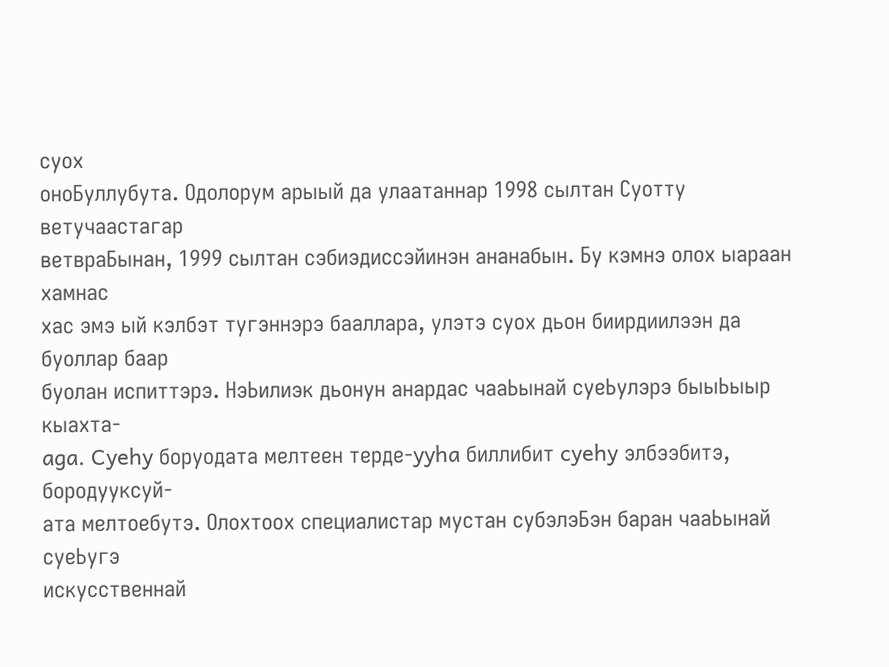суох
оноБуллубута. Одолорум арыый да улаатаннар 1998 сылтан Суотту ветучаастагар
ветвраБынан, 1999 сылтан сэбиэдиссэйинэн ананабын. Бу кэмнэ олох ыараан хамнас
хас эмэ ый кэлбэт тугэннэрэ бааллара, улэтэ суох дьон биирдиилээн да буоллар баар
буолан испиттэрэ. НэЬилиэк дьонун анардас чааЬынай суеЬулэрэ быыЬыыр кыахта-
aga. Cyehy боруодата мелтеен терде-yyha биллибит cyehy элбээбитэ, бородууксуй-
ата мелтоебутэ. Олохтоох специалистар мустан субэлэБэн баран чааЬынай суеЬугэ
искусственнай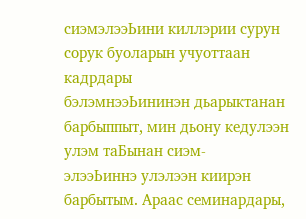сиэмэлээЬини киллэрии сурун сорук буоларын учуоттаан кадрдары
бэлэмнээЬининэн дьарыктанан барбыппыт, мин дьону кедулээн улэм таБынан сиэм-
элээЬиннэ улэлээн киирэн барбытым. Араас семинардары,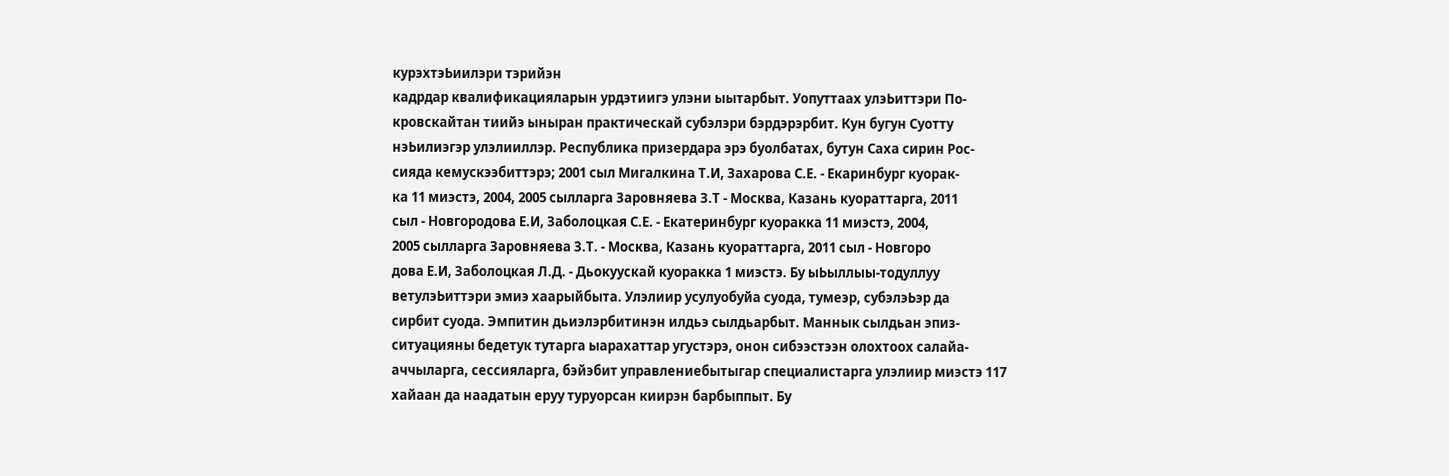курэхтэЬиилэри тэрийэн
кадрдар квалификацияларын урдэтиигэ улэни ыытарбыт. Уопуттаах улэЬиттэри По-
кровскайтан тиийэ ыныран практическай субэлэри бэрдэрэрбит. Кун бугун Суотту
нэЬилиэгэр улэлииллэр. Республика призердара эрэ буолбатах, бутун Саха сирин Рос-
сияда кемускээбиттэрэ; 2001 сыл Мигалкина Т.И, Захарова С.Е. - Екаринбург куорак-
ка 11 миэстэ, 2004, 2005 сылларга Заровняева З.Т - Москва, Казань куораттарга, 2011
сыл - Новгородова Е.И, Заболоцкая С.Е. - Екатеринбург куоракка 11 миэстэ, 2004,
2005 сылларга Заровняева З.Т. - Москва, Казань куораттарга, 2011 сыл - Новгоро
дова Е.И, Заболоцкая Л.Д. - Дьокуускай куоракка 1 миэстэ. Бу ыЬыллыы-тодуллуу
ветулэЬиттэри эмиэ хаарыйбыта. Улэлиир усулуобуйа суода, тумеэр, субэлэЬэр да
сирбит суода. Эмпитин дьиэлэрбитинэн илдьэ сылдьарбыт. Маннык сылдьан эпиз-
ситуацияны бедетук тутарга ыарахаттар угустэрэ, онон сибээстээн олохтоох салайа-
аччыларга, сессияларга, бэйэбит управлениебытыгар специалистарга улэлиир миэстэ 117
хайаан да наадатын еруу туруорсан киирэн барбыппыт. Бу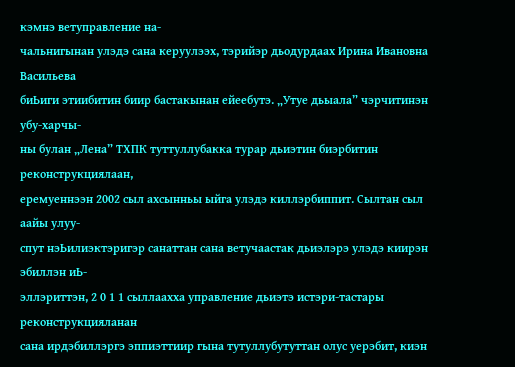кэмнэ ветуправление на-
чальнигынан улэдэ сана керуулээх, тэрийэр дьодурдаах Ирина Ивановна Васильева
биЬиги этиибитин биир бастакынан ейеебутэ. „Утуе дьыала” чэрчитинэн убу-харчы-
ны булан „Лена” ТХПК туттуллубакка турар дьиэтин биэрбитин реконструкциялаан,
еремуеннээн 2002 сыл ахсынньы ыйга улэдэ киллэрбиппит. Сылтан сыл аайы улуу-
спут нэЬилиэктэригэр санаттан сана ветучаастак дьиэлэрэ улэдэ киирэн эбиллэн иЬ-
эллэриттэн, 2 0 1 1 сыллаахха управление дьиэтэ истэри-тастары реконструкцияланан
сана ирдэбиллэргэ эппиэттиир гына тутуллубутуттан олус уерэбит, киэн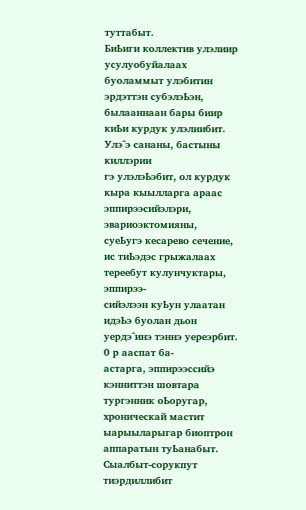туттабыт.
БиЬиги коллектив улэлиир усулуобуйалаах буоламмыт улэбитин эрдэттэн субэлэЬэн,
былааннаан бары биир киЬи курдук улэлиибит. Улэ^э сананы, бастыны киллэрии
гэ улэлэЬэбит, ол курдук кыра кыылларга араас эппирээсийэлэри, эвариоэктомияны,
суеЬугэ кесарево сечение, ис тиЬэдэс грыжалаах тереебут кулунчуктары, эппирээ-
сийэлээн куЬун улаатан идэЬэ буолан дьон уердэ^инэ тэннэ уереэрбит. 0 р ааспат ба-
астарга, эппирээссийэ кэнниттэн шовтара тургэнник оЬоругар, хроническай мастит
ыарыыларыгар биоптрон аппаратын туЬанабыт. Сыалбыт-сорукпут тиэрдиллибит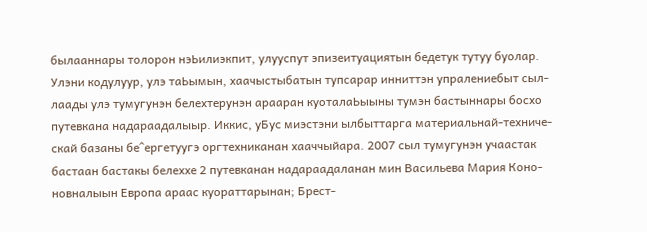былааннары толорон нэЬилиэкпит, улууспут эпизеитуациятын бедетук тутуу буолар.
Улэни кодулуур, улэ таЬымын, хаачыстыбатын тупсарар инниттэн упралениебыт сыл-
лаады улэ тумугунэн белехтерунэн арааран куоталаЬыыны тумэн бастыннары босхо
путевкана надараадалыыр. Иккис, уБус миэстэни ылбыттарга материальнай-техниче-
скай базаны бе^ергетуугэ оргтехниканан хааччыйара. 2007 сыл тумугунэн учаастак
бастаан бастакы белеххе 2 путевканан надараадаланан мин Васильева Мария Коно-
новналыын Европа араас куораттарынан; Брест-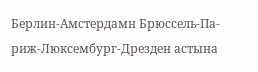Берлин-Амстердамн Брюссель-Па-
риж-Люксембург-Дрезден астына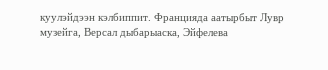куулэйдээн кэлбиппит. Францияда аатырбыт Лувр
музейга, Версал дыбарыаска, Эйфелева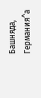Башняда, Германия^а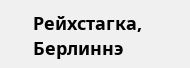Рейхстагка, Берлиннэ